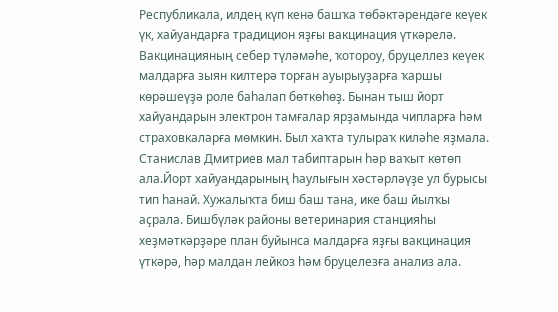Республикала, илдең күп кенә башҡа төбәктәрендәге кеүек үк, хайуандарға традицион яҙғы вакцинация үткәрелә. Вакцинацияның себер түләмәһе, ҡотороу, бруцеллез кеүек малдарға зыян килтерә торған ауырыуҙарға ҡаршы көрәшеүҙә роле баһалап бөткөһөҙ. Бынан тыш йорт хайуандарын электрон тамғалар ярҙамында чипларға һәм страховкаларға мөмкин. Был хаҡта тулыраҡ киләһе яҙмала.
Станислав Дмитриев мал табиптарын һәр ваҡыт көтөп ала.Йорт хайуандарының һаулығын хәстәрләүҙе ул бурысы тип һанай. Хужалыҡта биш баш тана, ике баш йылҡы аҫрала. Бишбүләк районы ветеринария станцияһы хеҙмәткәрҙәре план буйынса малдарға яҙғы вакцинация үткәрә, һәр малдан лейкоз һәм бруцелезға анализ ала.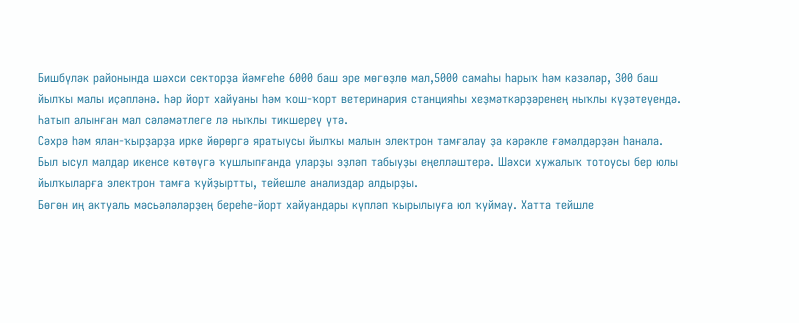Бишбүләк районында шәхси секторҙа йәмғеһе 6000 баш эре мөгөҙлө мал,5000 самаһы һарыҡ һәм кәзәләр, 300 баш йылҡы малы иҫәпләнә. Һәр йорт хайуаны һәм ҡош-ҡорт ветеринария станцияһы хеҙмәткәрҙәренең ныҡлы күҙәтеүендә. Һатып алынған мал сәләмәтлеге лә ныҡлы тикшереү үтә.
Сәхрә һәм ялан-ҡырҙарҙа ирке йөрөргә яратыусы йылҡы малын электрон тамғалау ҙа кәрәкле ғәмәлдәрҙән һанала. Был ысул малдар икенсе көтөүгә ҡушлыпғанда уларҙы эҙләп табыуҙы еңелләштерә. Шәхси хужалыҡ тотоусы бер юлы йылҡыларға электрон тамға ҡуйҙыртты, тейешле анализдар алдырҙы.
Бөгөн иң актуаль мәсьәләләрҙең береһе-йорт хайуандары күпләп ҡырылыуға юл ҡуймау. Хатта тейшле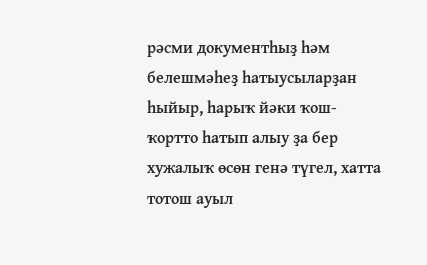рәсми документһыҙ һәм белешмәһеҙ һатыусыларҙан һыйыр, һарыҡ йәки ҡош-ҡортто һатып алыу ҙа бер хужалыҡ өсөн генә түгел, хатта тотош ауыл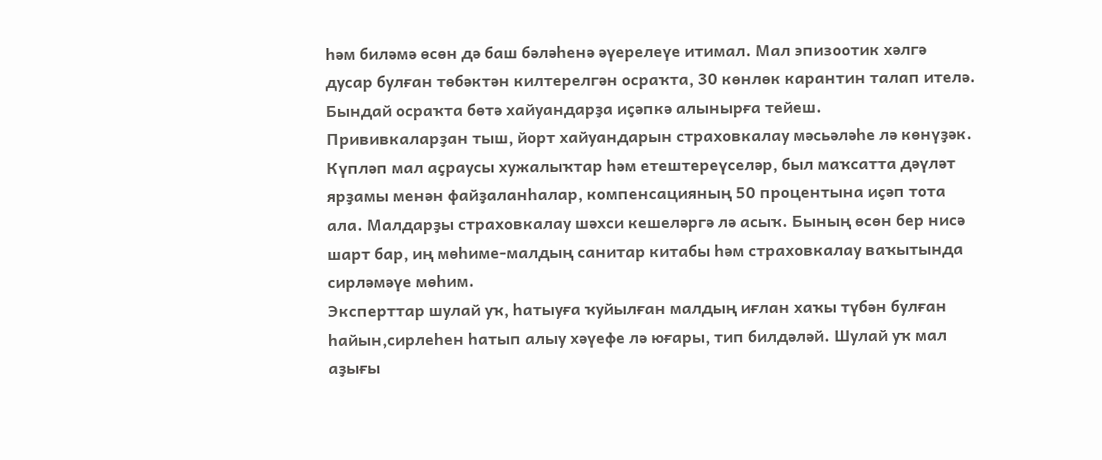һәм биләмә өсөн дә баш бәләһенә әүерелеүе итимал. Мал эпизоотик хәлгә дусар булған төбәктән килтерелгән осраҡта, 30 көнлөк карантин талап ителә. Бындай осраҡта бөтә хайуандарҙа иҫәпкә алынырға тейеш.
Прививкаларҙан тыш, йорт хайуандарын страховкалау мәсьәләһе лә көнүҙәк. Күпләп мал аҫраусы хужалыҡтар һәм етештереүселәр, был маҡсатта дәүләт ярҙамы менән файҙаланһалар, компенсацияның 50 процентына иҫәп тота ала. Малдарҙы страховкалау шәхси кешеләргә лә асыҡ. Бының өсөн бер нисә шарт бар, иң мөһиме-малдың санитар китабы һәм страховкалау ваҡытында сирләмәүе мөһим.
Эксперттар шулай уҡ, һатыуға ҡуйылған малдың иғлан хаҡы түбән булған һайын,сирлеһен һатып алыу хәүефе лә юғары, тип билдәләй. Шулай уҡ мал аҙығы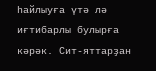һайлыуға үтә лә иғтибарлы булырға кәрәк. Сит-яттарҙан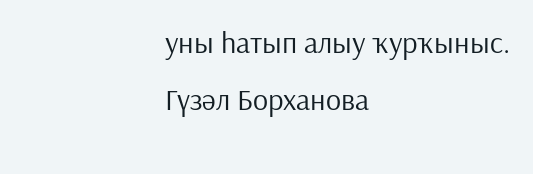уны һатып алыу ҡурҡыныс.
Гүзәл Борханова